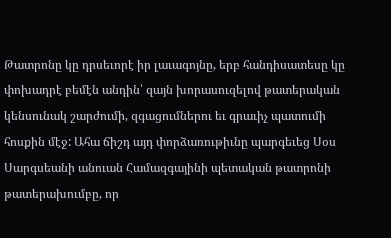Թատրոնը կը դրսեւորէ իր լաւագոյնը, երբ հանդիսատեսը կը փոխադրէ բեմէն անդին՝ զայն խորասուզելով թատերական կենսունակ շարժումի, զգացումներու եւ գրաւիչ պատումի հոսքին մէջ: Ահա ճիշդ այդ փորձառութիւնը պարգեւեց Սօս Սարգսեանի անուան Համազգայինի պետական թատրոնի թատերախումբը, որ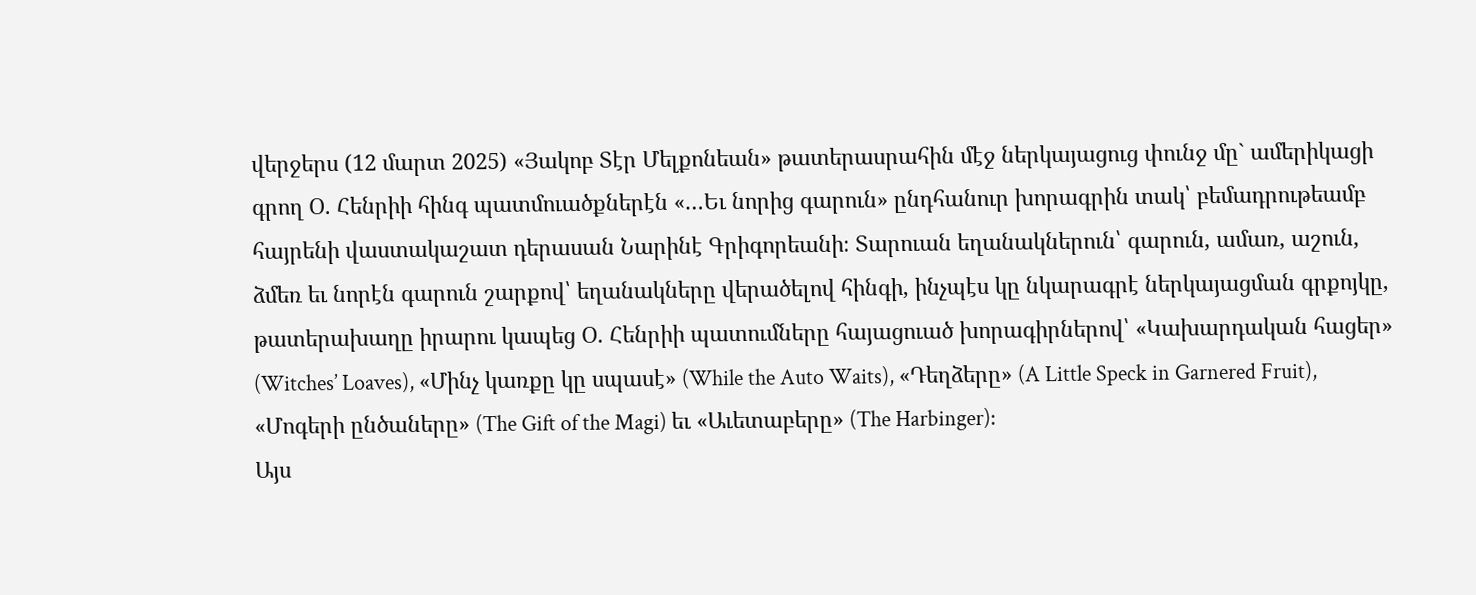վերջերս (12 մարտ 2025) «Յակոբ Տէր Մելքոնեան» թատերասրահին մէջ ներկայացուց փունջ մը` ամերիկացի գրող Օ. Հենրիի հինգ պատմուածքներէն «…Եւ նորից գարուն» ընդհանուր խորագրին տակ՝ բեմադրութեամբ հայրենի վաստակաշատ դերասան Նարինէ Գրիգորեանի։ Տարուան եղանակներուն՝ գարուն, ամառ, աշուն, ձմեռ եւ նորէն գարուն շարքով՝ եղանակները վերածելով հինգի, ինչպէս կը նկարագրէ ներկայացման գրքոյկը, թատերախաղը իրարու կապեց Օ. Հենրիի պատումները հայացուած խորագիրներով՝ «Կախարդական հացեր» (Witches’ Loaves), «Մինչ կառքը կը սպասէ» (While the Auto Waits), «Դեղձերը» (A Little Speck in Garnered Fruit), «Մոգերի ընծաները» (The Gift of the Magi) եւ «Աւետաբերը» (The Harbinger):
Այս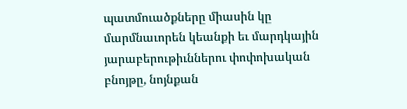պատմուածքները միասին կը մարմնաւորեն կեանքի եւ մարդկային յարաբերութիւններու փոփոխական բնոյթը, նոյնքան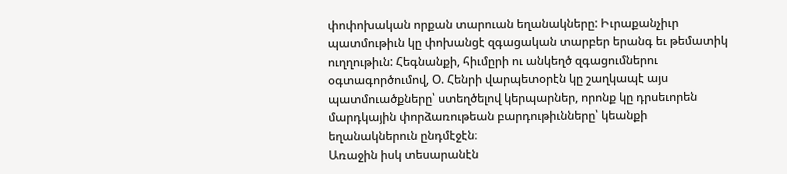փոփոխական որքան տարուան եղանակները: Իւրաքանչիւր պատմութիւն կը փոխանցէ զգացական տարբեր երանգ եւ թեմատիկ ուղղութիւն: Հեգնանքի, հիւմըրի ու անկեղծ զգացումներու օգտագործումով, Օ. Հենրի վարպետօրէն կը շաղկապէ այս պատմուածքները՝ ստեղծելով կերպարներ, որոնք կը դրսեւորեն մարդկային փորձառութեան բարդութիւնները՝ կեանքի եղանակներուն ընդմէջէն։
Առաջին իսկ տեսարանէն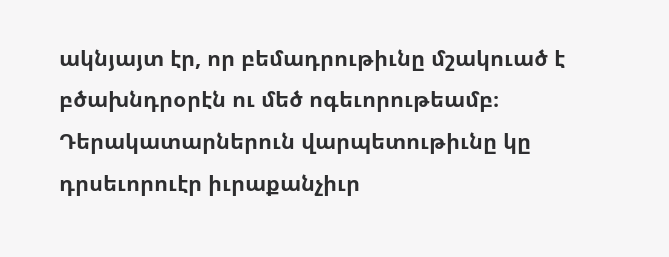ակնյայտ էր, որ բեմադրութիւնը մշակուած է բծախնդրօրէն ու մեծ ոգեւորութեամբ։ Դերակատարներուն վարպետութիւնը կը դրսեւորուէր իւրաքանչիւր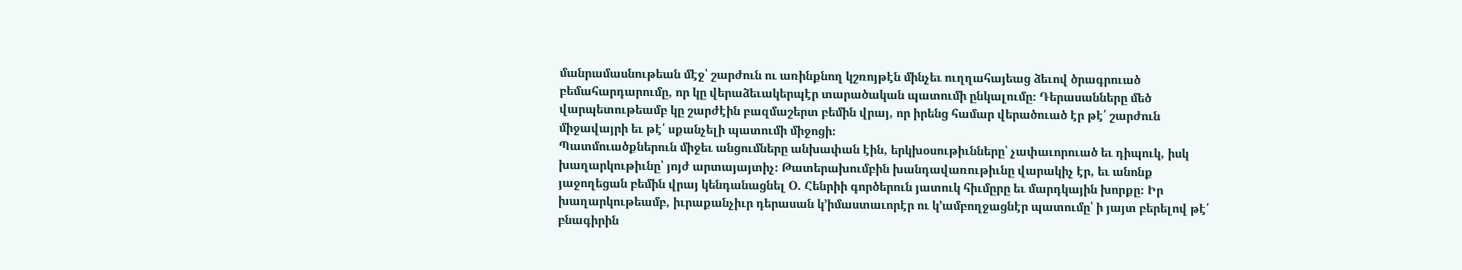մանրամասնութեան մէջ՝ շարժուն ու առինքնող կշռոյթէն մինչեւ ուղղահայեաց ձեւով ծրագրուած բեմահարդարումը, որ կը վերաձեւակերպէր տարածական պատումի ընկալումը։ Դերասանները մեծ վարպետութեամբ կը շարժէին բազմաշերտ բեմին վրայ, որ իրենց համար վերածուած էր թէ՛ շարժուն միջավայրի եւ թէ՛ սքանչելի պատումի միջոցի։
Պատմուածքներուն միջեւ անցումները անխափան էին, երկխօսութիւնները՝ չափաւորուած եւ դիպուկ, իսկ խաղարկութիւնը՝ յոյժ արտայայտիչ։ Թատերախումբին խանդավառութիւնը վարակիչ էր, եւ անոնք յաջողեցան բեմին վրայ կենդանացնել Օ. Հենրիի գործերուն յատուկ հիւմըրը եւ մարդկային խորքը։ Իր խաղարկութեամբ, իւրաքանչիւր դերասան կ’իմաստաւորէր ու կ՚ամբողջացնէր պատումը՝ ի յայտ բերելով թէ՛ բնագիրին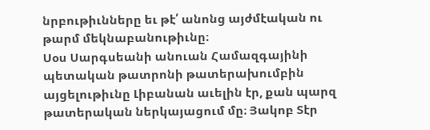նրբութիւնները եւ թէ՛ անոնց այժմէական ու թարմ մեկնաբանութիւնը։
Սօս Սարգսեանի անուան Համազգայինի պետական թատրոնի թատերախումբին այցելութիւնը Լիբանան աւելին էր, քան պարզ թատերական ներկայացում մը։ Յակոբ Տէր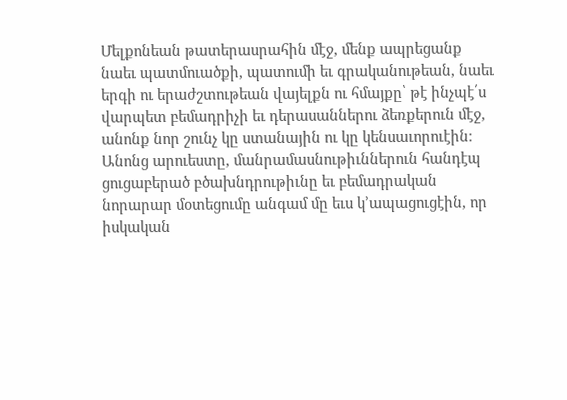Մելքոնեան թատերասրահին մէջ, մենք ապրեցանք նաեւ պատմուածքի, պատումի եւ գրականութեան, նաեւ երգի ու երաժշտութեան վայելքն ու հմայքը՝ թէ ինչպէ՛ս վարպետ բեմադրիչի եւ դերասաններու ձեռքերուն մէջ, անոնք նոր շունչ կը ստանային ու կը կենսաւորուէին։ Անոնց արուեստը, մանրամասնութիւններուն հանդէպ ցուցաբերած բծախնդրութիւնը եւ բեմադրական նորարար մօտեցումը անգամ մը եւս կ’ապացուցէին, որ իսկական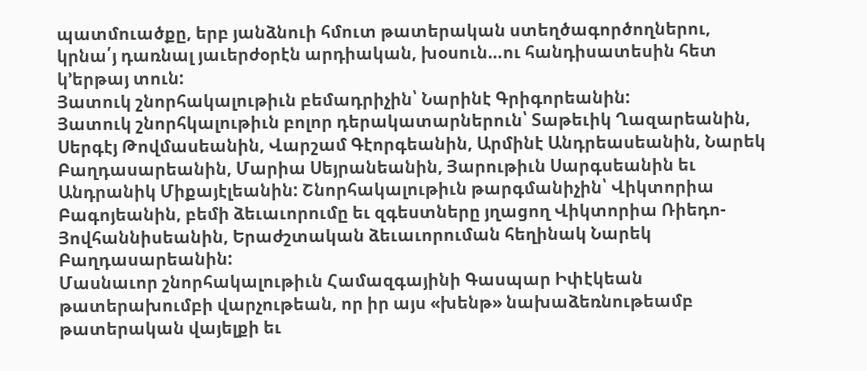պատմուածքը, երբ յանձնուի հմուտ թատերական ստեղծագործողներու, կրնա՛յ դառնալ յաւերժօրէն արդիական, խօսուն…ու հանդիսատեսին հետ կ’երթայ տուն:
Յատուկ շնորհակալութիւն բեմադրիչին՝ Նարինէ Գրիգորեանին:
Յատուկ շնորհկալութիւն բոլոր դերակատարներուն՝ Տաթեւիկ Ղազարեանին, Սերգէյ Թովմասեանին, Վարշամ Գէորգեանին, Արմինէ Անդրեասեանին, Նարեկ Բաղդասարեանին, Մարիա Սեյրանեանին, Յարութիւն Սարգսեանին եւ Անդրանիկ Միքայէլեանին: Շնորհակալութիւն թարգմանիչին՝ Վիկտորիա Բագոյեանին, բեմի ձեւաւորումը եւ զգեստները յղացող Վիկտորիա Ռիեդո-Յովհաննիսեանին, Երաժշտական ձեւաւորուման հեղինակ Նարեկ Բաղդասարեանին:
Մասնաւոր շնորհակալութիւն Համազգայինի Գասպար Իփէկեան թատերախումբի վարչութեան, որ իր այս «խենթ» նախաձեռնութեամբ թատերական վայելքի եւ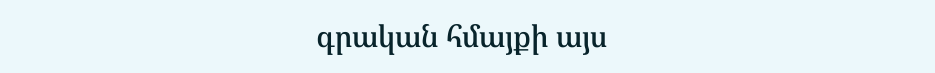գրական հմայքի այս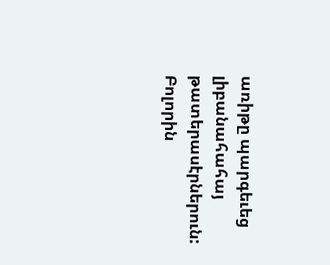առիթը պարգեւեց լիբանահահայ թատերասէրներուն:
Բոլորին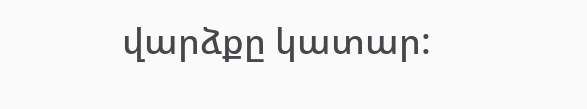վարձքը կատար: